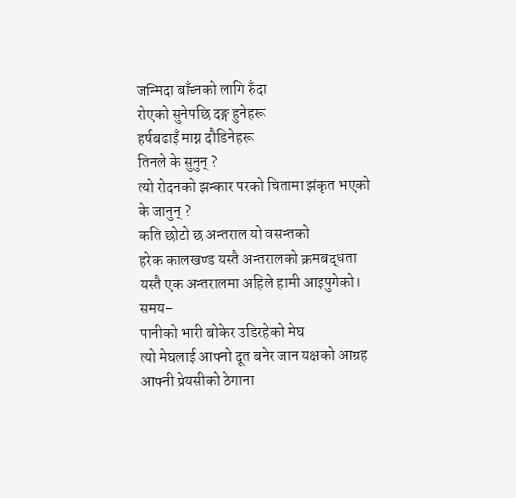जन्मिदा बाँच्नको लागि रुँदा
रोएको सुनेपछि दङ्ग हुनेहरू
हर्षबढाइँ माग्न दौडिनेहरू
तिनले के सुनुन् ?
त्यो रोदनको झन्कार परको चितामा झंकृत भएको
के जानुन् ?
कति छोटो छ अन्तराल यो वसन्तको
हरेक कालखण्ड यस्तै अन्तरालको क्रमबद्धता
यस्तै एक अन्तरालमा अहिले हामी आइपुगेको।
समय–
पानीको भारी बोकेर उडिरहेको मेघ
त्यो मेघलाई आफ्नो दूत बनेर जान यक्षको आग्रह
आफ्नी प्रेयसीको ठेगाना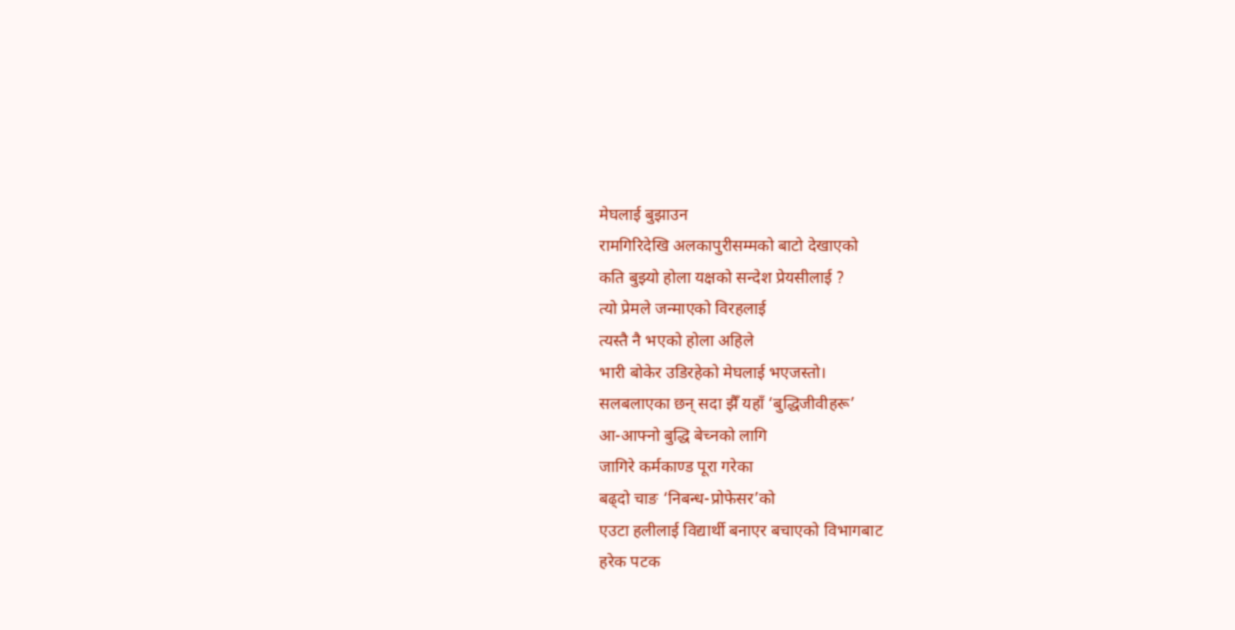मेघलाई बुझाउन
रामगिरिदेखि अलकापुरीसम्मको बाटो देखाएको
कति बुझ्यो होला यक्षको सन्देश प्रेयसीलाई ?
त्यो प्रेमले जन्माएको विरहलाई
त्यस्तै नै भएको होला अहिले
भारी बोकेर उडिरहेको मेघलाई भएजस्तो।
सलबलाएका छन् सदा झैँ यहाँ ‘बुद्धिजीवीहरू’
आ-आफ्नो बुद्धि बेच्नको लागि
जागिरे कर्मकाण्ड पूरा गरेका
बढ्दो चाङ ‘निबन्ध-प्रोफेसर’को
एउटा हलीलाई विद्यार्थी बनाएर बचाएको विभागबाट
हरेक पटक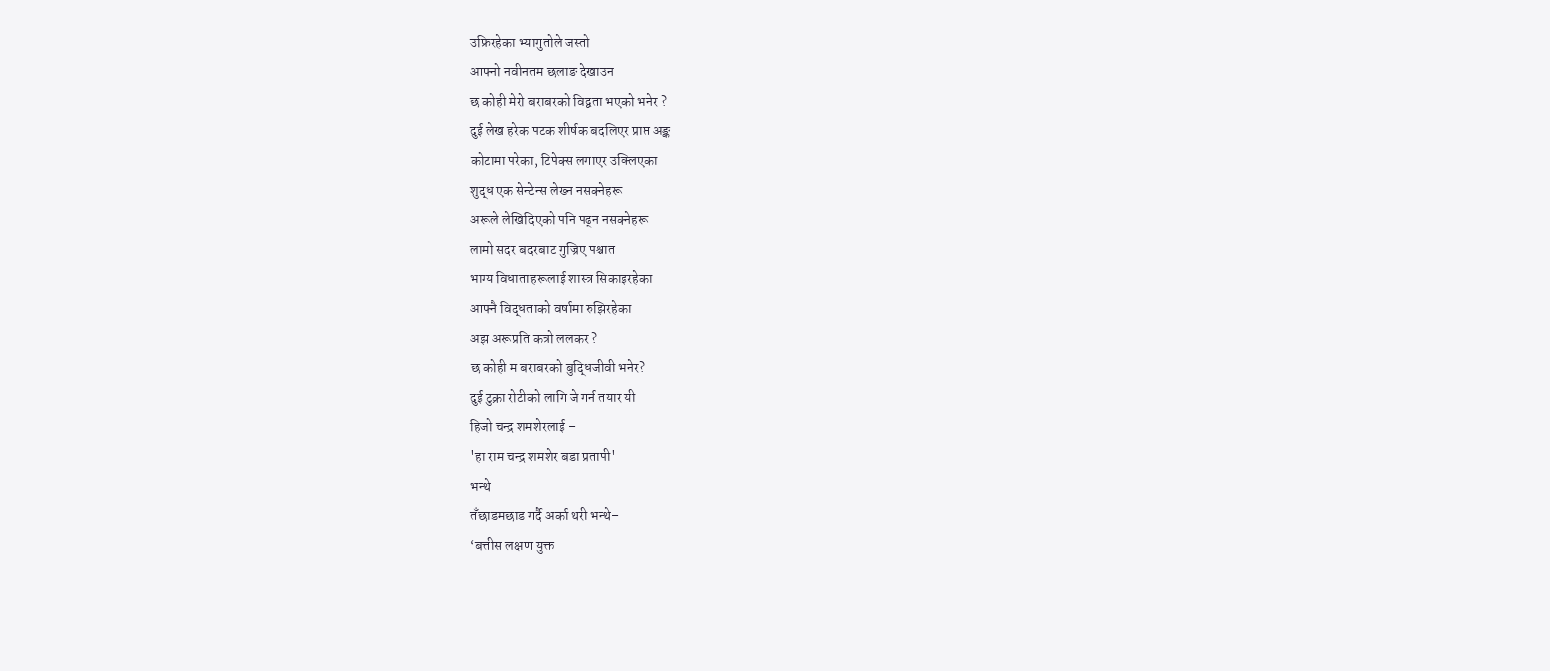उफ्रिरहेका भ्यागुतोले जस्तो
आफ्नो नवीनतम छलाङ देखाउन
छ कोही मेरो बराबरको विद्वता भएको भनेर ?
दुई लेख हरेक पटक शीर्षक बदलिएर प्राप्त अङ्क
कोटामा परेका, टिपेक्स लगाएर उक्लिएका
शुद्ध एक सेन्टेन्स लेख्न नसक्नेहरू
अरूले लेखिदिएको पनि पढ्न नसक्नेहरू
लामो सदर बदरबाट गुज्रिए पश्चात
भाग्य विधाताहरूलाई शास्त्र सिकाइरहेका
आफ्नै विद्धताको वर्षामा रुझिरहेका
अझ अरूप्रति कत्रो ललकर ?
छ कोही म बराबरको बुद्धिजीवी भनेर?
दुई टुक्रा रोटीको लागि जे गर्न तयार यी
हिजो चन्द्र शमशेरलाई –
'हा राम चन्द्र शमशेर बडा प्रतापी'
भन्थे
तँछाडमछाड गर्दै अर्का थरी भन्थे–
‘बत्तीस लक्षण युक्त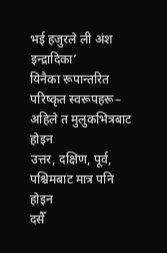भई हजुरले ली अंश इन्द्रादिका’
यिनैका रूपान्तरित परिष्कृत स्वरूपहरू–
अहिले त मुलुकभित्रबाट होइन
उत्तर, दक्षिण, पूर्व, पश्चिमबाट मात्र पनि होइन
दसैँ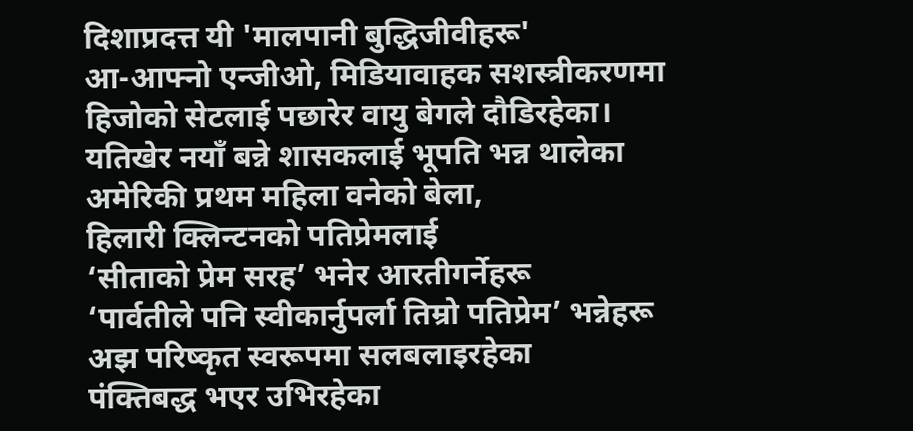दिशाप्रदत्त यी 'मालपानी बुद्धिजीवीहरू'
आ-आफ्नो एन्जीओ, मिडियावाहक सशस्त्रीकरणमा
हिजोको सेटलाई पछारेर वायु बेगले दौडिरहेका।
यतिखेर नयाँ बन्ने शासकलाई भूपति भन्न थालेका
अमेरिकी प्रथम महिला वनेको बेला,
हिलारी क्लिन्टनको पतिप्रेमलाई
‘सीताको प्रेम सरह’ भनेर आरतीगर्नेहरू
‘पार्वतीले पनि स्वीकार्नुपर्ला तिम्रो पतिप्रेम’ भन्नेहरू
अझ परिष्कृत स्वरूपमा सलबलाइरहेका
पंक्तिबद्ध भएर उभिरहेका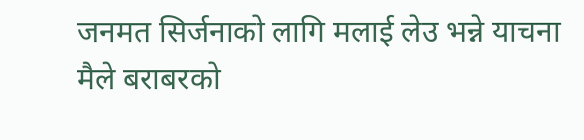जनमत सिर्जनाको लागि मलाई लेउ भन्ने याचना
मैले बराबरको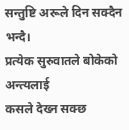सन्तुष्टि अरूले दिन सक्दैन भन्दै।
प्रत्येक सुरुवातले बोकेको अन्त्यलाई
कसले देख्न सक्छ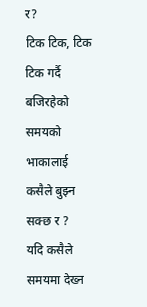र?
टिक टिक, टिक टिक गर्दै बजिरहेको
समयको भाकालाई
कसैले बुझ्न सक्छ र ?
यदि कसैले समयमा देख्न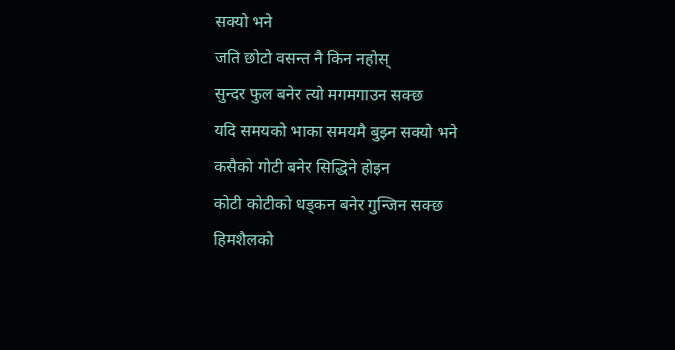सक्यो भने
जति छोटो वसन्त नै किन नहोस्
सुन्दर फुल बनेर त्यो मगमगाउन सक्छ
यदि समयको भाका समयमै बुझ्न सक्यो भने
कसैको गोटी बनेर सिद्धिने होइन
कोटी कोटीको धड्कन बनेर गुन्जिन सक्छ
हिमशैलको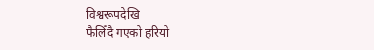विश्वरूपदेखि
फैलिँदै गएको हरियो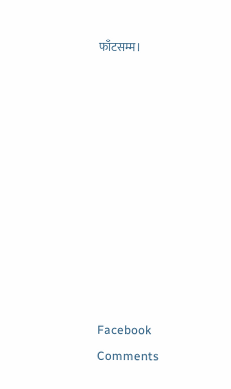फाँटसम्म।










Facebook Comments